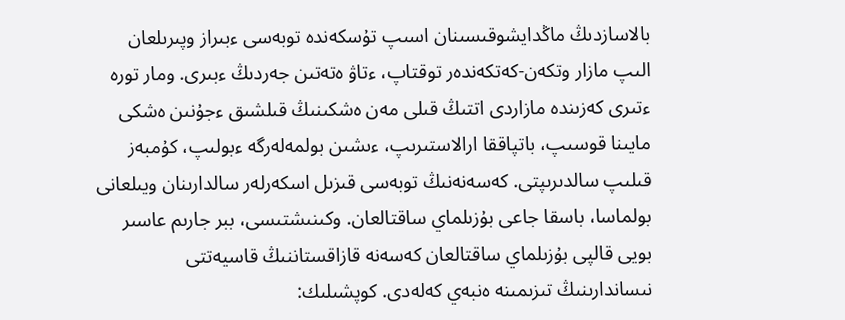بالاسازدىڭ ماڭدايشوقىسىنان اسىپ تۇسكەندە توبەسى ءبىراز وپىرىلعان الىپ مازار وتكەن-كەتكەندەر توقتاپ، ءتاۋ ەتەتىن جەردىڭ ءبىرى. ومار تورە ءتىرى كەزىندە مازاردى اتتىڭ قىلى مەن ەشكىنىڭ قىلشىق ءجۇنىن ەشكى مايىنا قوسىپ، باتپاققا ارالاستىرىپ، ءىشىن بولمەلەرگە ءبولىپ، كۇمبەز قىلىپ سالدىرىپتى. كەسەنەنىڭ توبەسى قىزىل اسكەرلەر سالدارىنان ويىلعانى بولماسا، باسقا جاعى بۇزىلماي ساقتالعان. وكىنىشتىسى، ببر جارىم عاسىر بويى قالپى بۇزىلماي ساقتالعان كەسەنە قازاقستاننىڭ قاسيەتتى نىساندارىنىڭ تىزىمىنە ەنبەي كەلەدى. كوپشىلىك: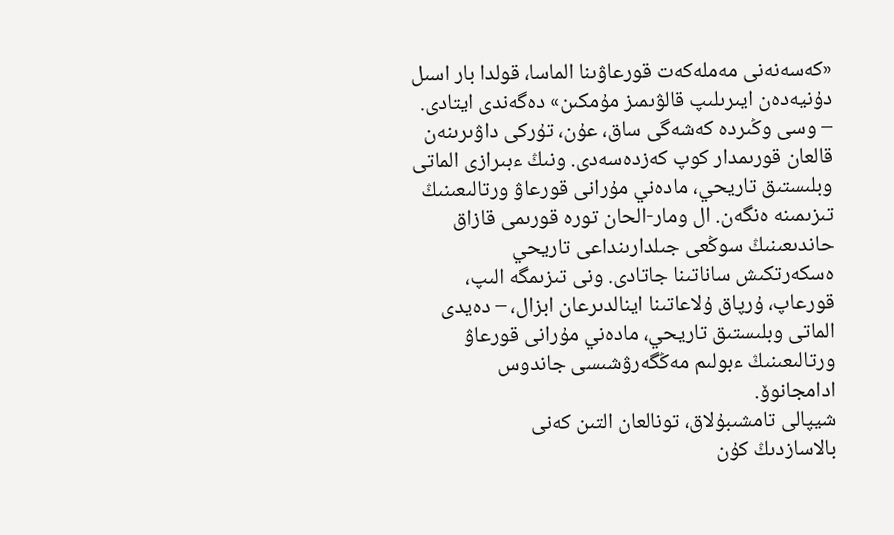«كەسەنەنى مەملەكەت قورعاۋىنا الماسا، قولدا بار اسىل دۇنيەدەن ايىرىلىپ قالۋىمىز مۇمكىن» دەگەندى ايتادى.
– وسى وڭىردە كەشەگى ساق، عۇن، تۇركى داۋىرىنەن قالعان قورىمدار كوپ كەزدەسەدى. ونىڭ ءبىرازى الماتى وبلىستىق تاريحي، مادەني مۇرانى قورعاۋ ورتالىعىنىڭ تىزىمىنە ەنگەن. ال ومار-الحان تورە قورىمى قازاق حاندىعىنىڭ سوڭعى جىلدارىنداعى تاريحي ەسكەرتكىش ساناتىنا جاتادى. ونى تىزىمگە الىپ، قورعاپ، ۇرپاق ۇلاعاتىنا اينالدىرعان ابزال، – دەيدى الماتى وبلىستىق تاريحي، مادەني مۇرانى قورعاۋ ورتالىعىنىڭ ءبولىم مەڭگەرۋشىسى جاندوس ادامجانوۆ.
شيپالى تامشىبۇلاق، تونالعان التىن كەنى
بالاسازدىڭ كۇن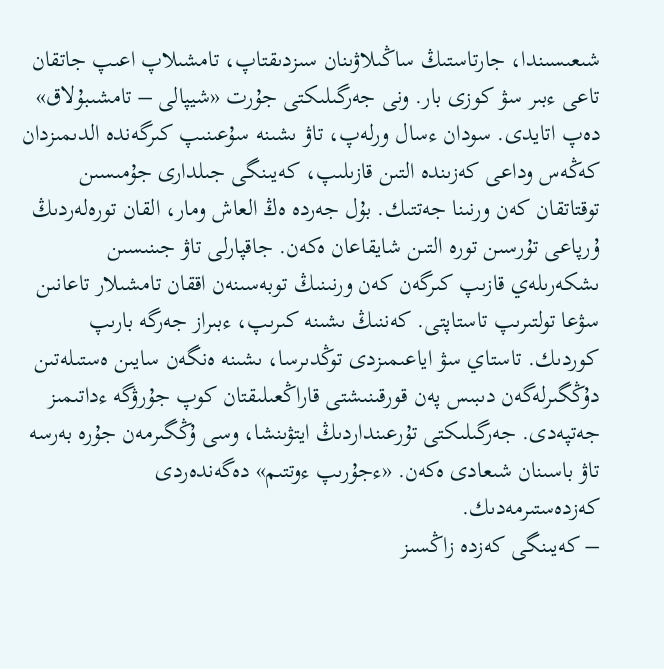شىعىسىندا، جارتاستىڭ ساڭىلاۋىنان سىزدىقتاپ، تامشىلاپ اعىپ جاتقان تاعى ءبىر سۋ كوزى بار. ونى جەرگىلىكتى جۇرت «شيپالى – تامشىبۇلاق» دەپ اتايدى. سودان ءسال ورلەپ، تاۋ ىشىنە سۇعىنىپ كىرگەندە الدىمىزدان كەڭەس وداعى كەزىندە التىن قازىلىپ، كەيىنگى جىلدارى جۇمىسىن توقتاتقان كەن ورنىنا جەتتىك. بۇل جەردە ەڭ العاش ومار، القان تورەلەردىڭ ۇرپاعى تۇرسىن تورە التىن شايقاعان ەكەن. جاقپارلى تاۋ جىنىسىن ىشكەرىلەي قازىپ كىرگەن كەن ورنىنىڭ توبەسىنەن اققان تامشىلار تاعانىن سۋعا تولتىرىپ تاستاپتى. كەننىڭ ىشىنە كىرىپ، ءبىراز جەرگە بارىپ كوردىك. تاستاي سۋ اياعىمىزدى توڭدىرسا، ىشىنە ەنگەن سايىن ەستىلەتىن دۇڭگىرلەگەن دىبىس پەن قورقىنىشتى قاراڭعىلىقتان كوپ جۇرۋگە ءداتىمىز جەتپەدى. جەرگىلىكتى تۇرعىنداردىڭ ايتۋىنشا، وسى ۇڭگىرمەن جۇرە بەرسە تاۋ باسىنان شىعادى ەكەن. «ءجۇرىپ ءوتتىم» دەگەندەردى كەزدەستىرمەدىك.
– كەيىنگى كەزدە زاڭسىز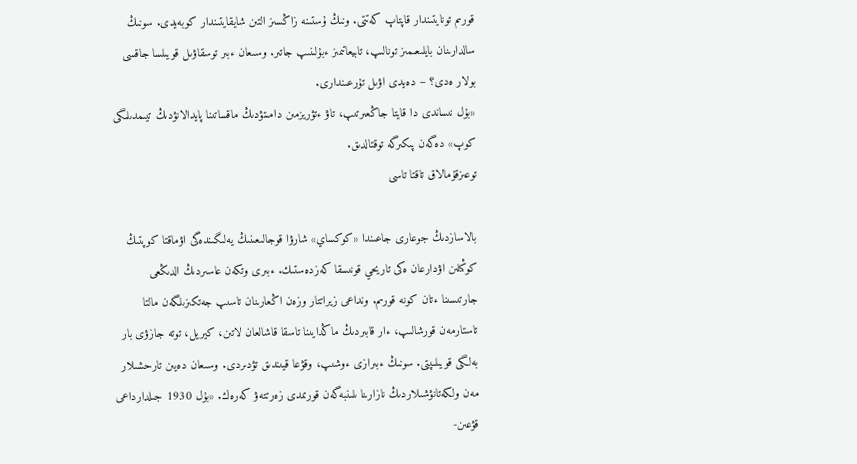قورىم تونايتىندار قاپتاپ كەتتى. ونىڭ ۇستىنە زاڭسىز التىن شايقايتىندار كوبەيدى. سونىڭ سالدارىنان بايلىعىمىز تونالىپ، تابيعاتىمىز ءبۇلىنىپ جاتىر. وسىعان ءبىر توسقاۋىل قويىلسا جاقسى بولار ەدى؟ – دەيدى اۋىل تۇرعىندارى.
«بۇل نىساندى دا قايتا جاڭعىرتىپ، تاۋ ءتۋريزمىن دامىتۋدىڭ ماقساتىنا پايدالانۋدىڭ تيىمدىلىگى كوپ» دەگەن پىكىرگە توقتالدىق.
توعىزقۇمالاق تاقتا تاسى

بالاسازدىڭ جوعارى جاعىندا «كوكساي» شارۋا قوجالىعىنىڭ يەلىگىندەگى اۋماقتا كوپتىڭ كوڭىلىن اۋدارعان ەكى تاريحي قونىسقا كەزدەستىك. ءبىرى وتكەن عاسىردىڭ الدىڭعى جارتىسىنا ءتان كونە قورىم. ونداعى زيراتتار وزەن اڭعارىنان تاسىپ جەتكىزىلگەن مالتا تاستارمەن قورشالىپ، ءار قابىردىڭ ماڭدايىنا تاسقا قاشالعان لاتىن، كيريل، توتە جازۋى بار بەلگى قويىلىپتى. سونىڭ ءبىرازى ءوشىپ، وقۋعا قيىندىق تۋدىردى. وسىعان دەيىن تارحشىلار مەن ولكەتانۋشىلاردىڭ نازارىنا ىلىنبەگەن قورىمدى زەرتتەۋ كەرەك. «بۇل 1930 جىلدارداعى قۋعىن-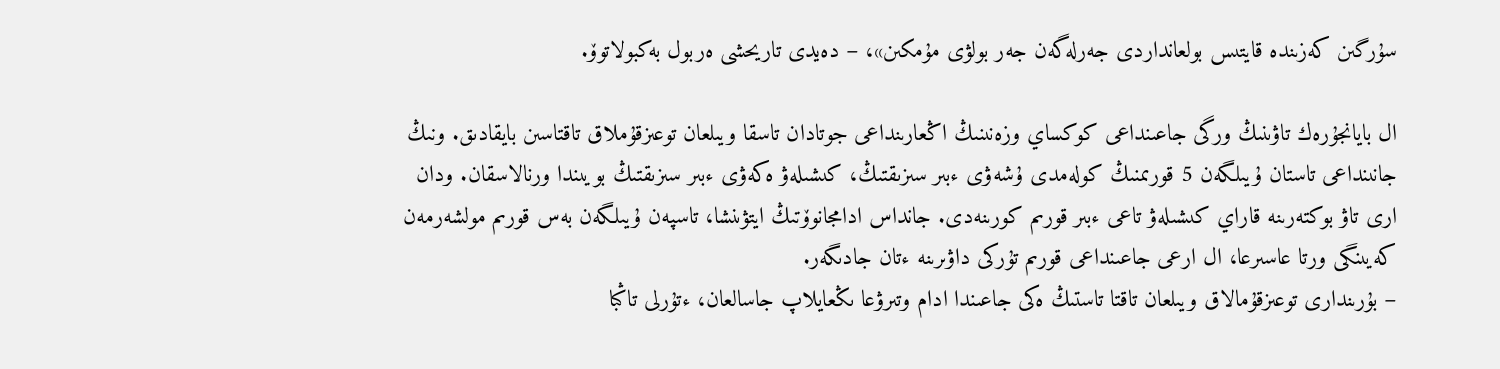سۇرگىن كەزىندە قايتىس بولعانداردى جەرلەگەن جەر بولۋى مۇمكىن»، – دەيدى تاريحشى ەربول بەكبولاتوۆ.

ال بايانجۇرەك تاۋىنىڭ ورگى جاعىنداعى كوكساي وزەنىنىڭ اڭعارىنداعى جوتادان تاسقا ويىلعان توعىزقۇملاق تاقتاسىن بايقادىق. ونىڭ جانىنداعى تاستان ۇيىلگەن 5 قورىمنىڭ كولەمدى ۇشەۋى ءبىر سىزىقتىڭ، كىشىلەۋ ەكەۋى ءبىر سىزىقتىڭ بويىندا ورنالاسقان. ودان ارى تاۋ بوكتەرىنە قاراي كىشىلەۋ تاعى ءبىر قورىم كورىنەدى. جانداس ادامجانوۆتىڭ ايتۋىنشا، تاسپەن ۇيىلگەن بەس قورىم مولشەرمەن كەيىنگى ورتا عاسىرعا، ال ارعى جاعىنداعى قورىم تۇركى داۋىرىنە ءتان جادىگەر.
– بۇرىندارى توعىزقۇمالاق ويىلعان تاقتا تاستىڭ ەكى جاعىندا ادام وتىرۋعا ىڭعايلاپ جاسالعان، ءتۇرلى تاڭبا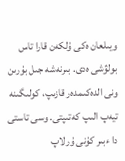ويىلعان ەكى ۇلكەن قارا تاس بولۋشى ەدى. بىرنەشە جىل بۇرىن ونى الدەكىمدەر قازىپ، كولىگىنە تيەپ الىپ كەتىپتى. وسى تاستى دا ءبىر كۇنى ۇرلاپ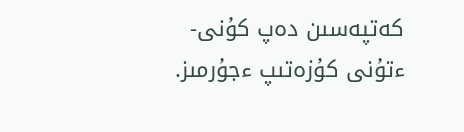كەتپەسىن دەپ كۇنى-ءتۇنى كۇزەتىپ ءجۇرمىز.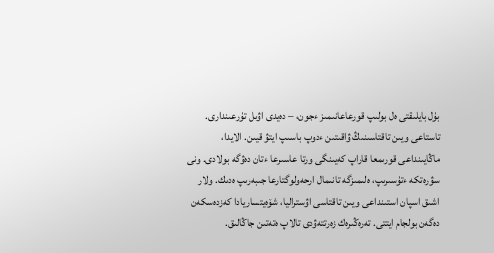بۇل بايلىقتى ەل بولىپ قورعاعانىمىز ءجون، – دەيدى اۋىل تۇرعىندارى.
تاستاعى ويىن تاقتاسىنىڭ ۋاقىتىن ءدوپ باسىپ ايتۋ قيىن. الايدا، ماڭايىنداعى قورىمعا قاراپ كەيىنگى ورتا عاسىرعا ءتان دەۋگە بولادى. ونى سۋرەتكە ءتۇسىرىپ، ەلىمىزگە تانىمال ارحەولوگتارعا جىبەرىپ ەدىك. ولار اشىق اسپان استىنداعى ويىن تاقتاسى اۋستراليا، شۆەيتساريادا كەزدەسكەن دەگەن بولجام ايتتى. تەرەڭىرەك زەرتتەۋدى تالاپ ەتەتىن جاڭالىق.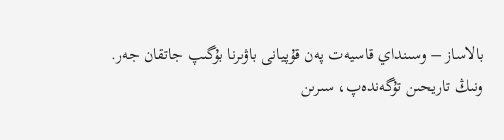بالاساز – وسىنداي قاسيەت پەن قۇپيانى باۋىرنا بۇگىپ جاتقان جەر. ونىڭ تاريحىن تۇگەندەپ، سىرىن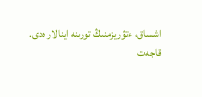اشساق، ءتۋريزمنىڭ تورىنە اينالار ەدى.
قاجەت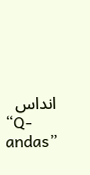انداس
“Q-andas”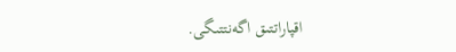اقپاراتتىق اگەنتتىگى.